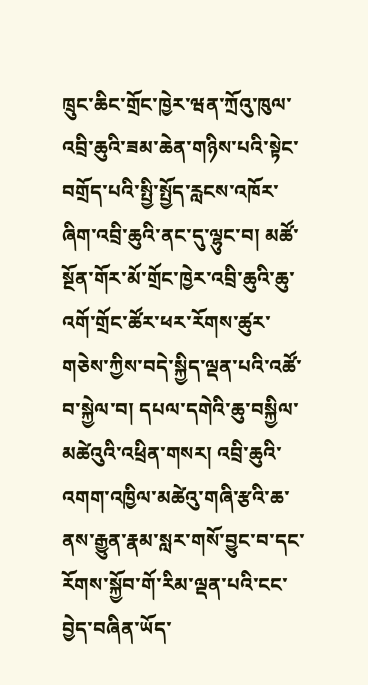ཁྲུང་ཆིང་གྲོང་ཁྱེར་ཝན་ཀྲོའུ་ཁུལ་འབྲི་ཆུའི་ཟམ་ཆེན་གཉིས་པའི་སྟེང་བགྲོད་པའི་སྤྱི་སྤྱོད་རླངས་འཁོར་ཞིག་འབྲི་ཆུའི་ནང་དུ་ལྷུང་བ། མཚོ་སྔོན་གོར་མོ་གྲོང་ཁྱེར་འབྲི་ཆུའི་ཆུ་འགོ་གྲོང་ཚོར་ཕར་རོགས་ཚུར་གཅེས་ཀྱིས་བདེ་སྐྱིད་ལྡན་པའི་འཚོ་བ་སྐྱེལ་བ། དཔལ་དགེའི་ཆུ་བསྐྱིལ་མཚེའུའི་འཕྲིན་གསར། འབྲི་ཆུའི་འགག་འཁྱིལ་མཚེའུ་གཞི་རྩའི་ཆ་ནས་རྒྱུན་རྣམ་སླར་གསོ་བྱུང་བ་དང་རོགས་སྐྱོབ་གོ་རིམ་ལྡན་པའི་ངང་བྱེད་བཞིན་ཡོད་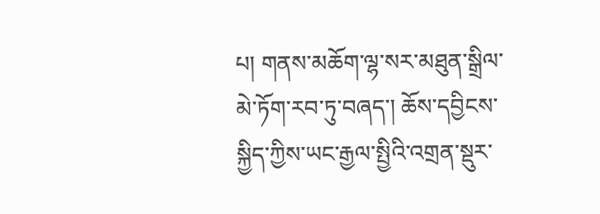པ། གནས་མཆོག་ལྷ་སར་མཐུན་སྒྲིལ་མེ་ཏོག་རབ་ཏུ་བཞད་། ཆོས་དབྱིངས་སྐྱིད་ཀྱིས་ཡང་རྒྱལ་སྤྱིའི་འགྲན་སྡུར་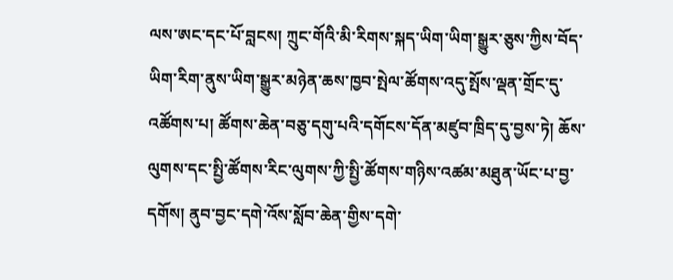ལས་ཨང་དང་པོ་བླངས། ཀྲུང་གོའི་མི་རིགས་སྐད་ཡིག་ཡིག་སྒྱུར་ཅུས་ཀྱིས་བོད་ཡིག་རིག་ནུས་ཡིག་སྒྱུར་མཉེན་ཆས་ཁྱབ་སྤེལ་ཚོགས་འདུ་སྤོས་ལྡན་གྲོང་དུ་འཚོགས་པ། ཚོགས་ཆེན་བཅུ་དགུ་པའི་དགོངས་དོན་མཛུབ་ཁྲིད་དུ་བྱས་ཏེ། ཆོས་ལུགས་དང་སྤྱི་ཚོགས་རིང་ལུགས་ཀྱི་སྤྱི་ཚོགས་གཉིས་འཚམ་མཐུན་ཡོང་པ་བྱ་དགོས། ནུབ་བྱང་དགེ་འོས་སློབ་ཆེན་གྱིས་དགེ་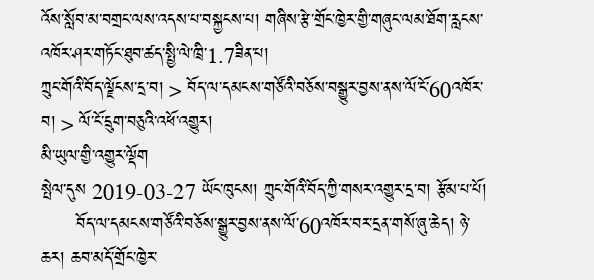འོས་སློབ་མ་བགྲང་ལས་འདས་པ་བསྐྱངས་པ། གཞིས་རྩེ་གྲོང་ཁྱེར་གྱི་གཞུང་ལམ་ཐོག་རླངས་འཁོར་ཤར་གཏོང་ཐུབ་ཚད་སྤྱི་ལེ་ཁྲི་1.7ཟིན་པ།
ཀྲུང་གོའི་བོད་ལྗོངས་དྲ་བ། > བོད་ལ་དམངས་གཙོའི་བཅོས་བསྒྱུར་བྱས་ནས་ལོ་ངོ་60འཁོར་བ། > ལོ་ངོ་དྲུག་བཅུའི་འཕོ་འགྱུར།
མི་ཡུལ་གྱི་འགྱུར་ལྡོག
སྤེལ་དུས 2019-03-27 ཡོང་ཁུངས། ཀྲུང་གོའི་བོད་ཀྱི་གསར་འགྱུར་དྲ་བ། རྩོམ་པ་པོ།
      བོད་ལ་དམངས་གཙོའི་བཅོས་སྒྱུར་བྱས་ནས་ལོ་60འཁོར་བར་དྲན་གསོ་ཞུ་ཆེད། ཉེ་ཆར། ཆབ་མདོ་གྲོང་ཁྱེར་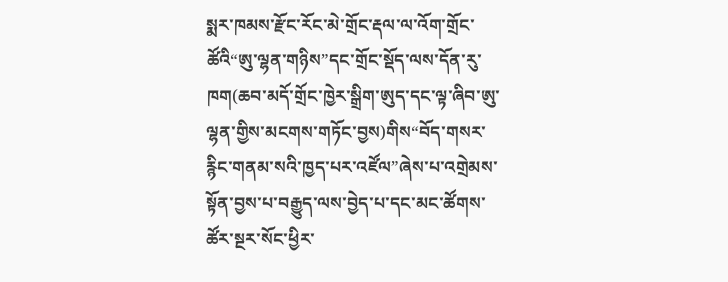སྨར་ཁམས་རྫོང་རོང་མེ་གྲོང་རྡལ་ལ་འོག་གྲོང་ཚོའི“ཨུ་ལྷན་གཉིས”དང་གྲོང་སྡོད་ལས་དོན་རུ་ཁག(ཆབ་མདོ་གྲོང་ཁྱེར་སྒྲིག་ཨུད་དང་ལྟ་ཞིབ་ཨུ་ལྷན་གྱིས་མངགས་གཏོང་བྱས)གིས“བོད་གསར་རྙིང་གནམ་སའི་ཁྱད་པར་འཛོལ”ཞེས་པ་འགྲེམས་སྟོན་བྱས་པ་བརྒྱུད་ལས་བྱེད་པ་དང་མང་ཚོགས་ཚོར་སྔར་སོང་ཕྱིར་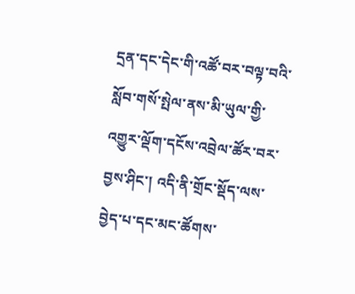དྲན་དང་དེང་གི་འཚོ་བར་བལྟ་བའི་སློབ་གསོ་སྤེལ་ནས་མི་ཡུལ་གྱི་འགྱུར་ལྡོག་དངོས་འབྲེལ་ཚོར་བར་བྱས་ཤིང་། འདི་ནི་གྲོང་སྡོད་ལས་བྱེད་པ་དང་མང་ཚོགས་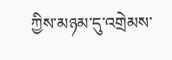ཀྱིས་མཉམ་དུ་འགྲེམས་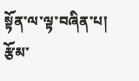སྟོན་ལ་ལྟ་བཞིན་པ།
རྩོམ་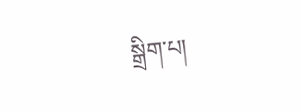སྒྲིག་པ།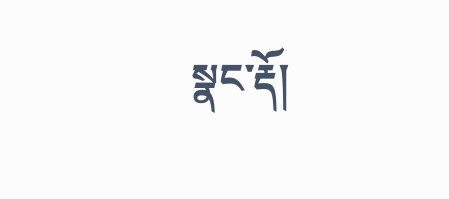སྣང་རྡོ།